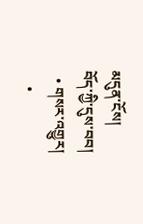མདུན་ངོས།
བོད་ཀྱི་དུས་བབ།
  • གསར་འགྱུར།
    •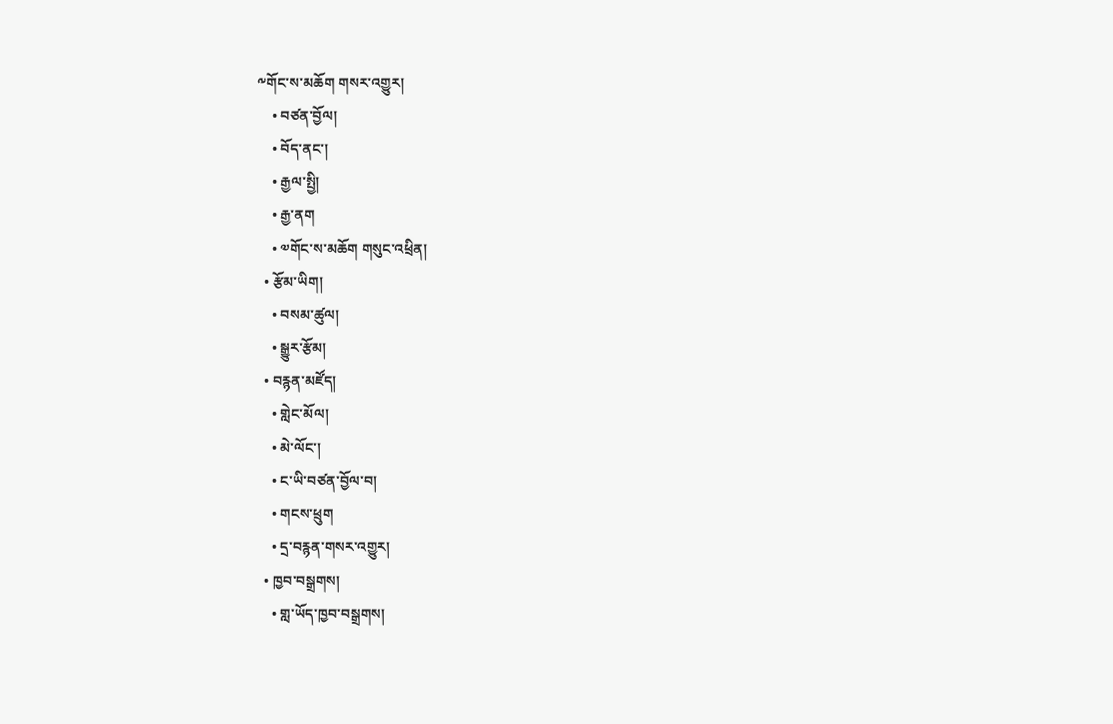༸གོང་ས་མཆོག གསར་འགྱུར།
    • བཙན་བྱོལ།
    • བོད་ནང་།
    • རྒྱལ་སྤྱི།
    • རྒྱ་ནག
    • ༧གོང་ས་མཆོག གསུང་འཕྲིན།
  • རྩོམ་ཡིག།
    • བསམ་ཚུལ།
    • སྒྱུར་རྩོམ།
  • བརྙན་མཛོད།
    • གླེང་མོལ།
    • མེ་ལོང་།
    • ང་ཡི་བཙན་བྱོལ་བ།
    • གངས་ཕྲུག
    • དྲ་བརྙན་གསར་འགྱུར།
  • ཁྱབ་བསྒྲགས།
    • གླ་ཡོད་ཁྱབ་བསྒྲགས།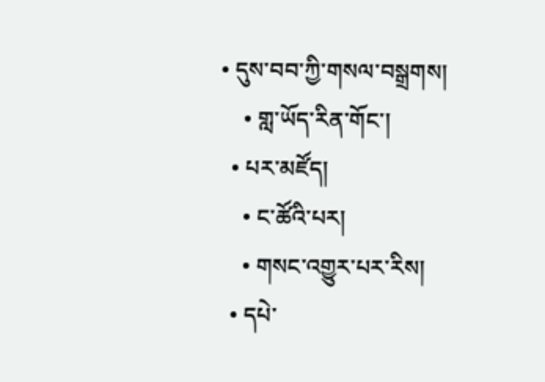• དུས་བབ་ཀྱི་གསལ་བསྒྲགས།
    • གླ་ཡོད་རིན་གོང་།
  • པར་མཛོད།
    • ང་ཚོའི་པར།
    • གསང་འགྱུར་པར་རིས།
  • དཔེ་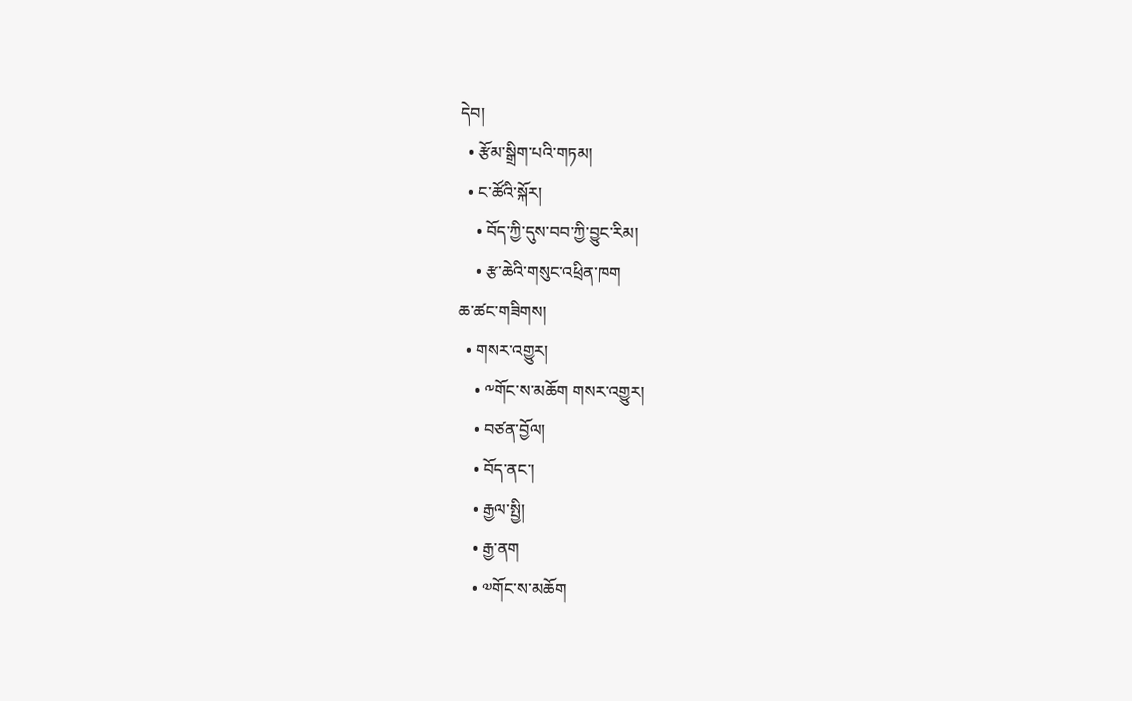དེབ།
  • རྩོམ་སྒྲིག་པའི་གཏམ།
  • ང་ཚོའི་སྐོར།
    • བོད་ཀྱི་དུས་བབ་ཀྱི་བྱུང་རིམ།
    • རྩ་ཆེའི་གསུང་འཕྲིན་ཁག
ཆ་ཚང་གཟིགས།
  • གསར་འགྱུར།
    • ༸གོང་ས་མཆོག གསར་འགྱུར།
    • བཙན་བྱོལ།
    • བོད་ནང་།
    • རྒྱལ་སྤྱི།
    • རྒྱ་ནག
    • ༧གོང་ས་མཆོག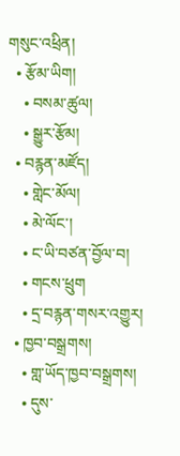གསུང་འཕྲིན།
  • རྩོམ་ཡིག།
    • བསམ་ཚུལ།
    • སྒྱུར་རྩོམ།
  • བརྙན་མཛོད།
    • གླེང་མོལ།
    • མེ་ལོང་།
    • ང་ཡི་བཙན་བྱོལ་བ།
    • གངས་ཕྲུག
    • དྲ་བརྙན་གསར་འགྱུར།
  • ཁྱབ་བསྒྲགས།
    • གླ་ཡོད་ཁྱབ་བསྒྲགས།
    • དུས་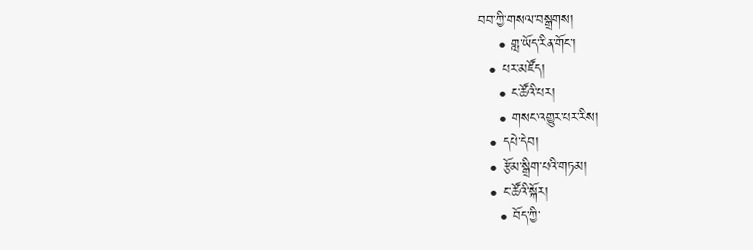བབ་ཀྱི་གསལ་བསྒྲགས།
    • གླ་ཡོད་རིན་གོང་།
  • པར་མཛོད།
    • ང་ཚོའི་པར།
    • གསང་འགྱུར་པར་རིས།
  • དཔེ་དེབ།
  • རྩོམ་སྒྲིག་པའི་གཏམ།
  • ང་ཚོའི་སྐོར།
    • བོད་ཀྱི་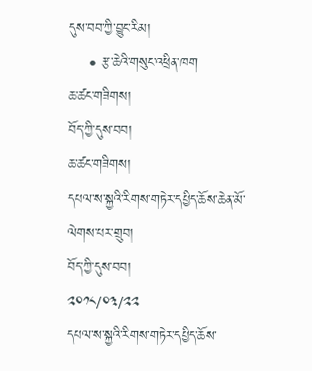དུས་བབ་ཀྱི་བྱུང་རིམ།
    • རྩ་ཆེའི་གསུང་འཕྲིན་ཁག
ཆ་ཚང་གཟིགས།
བོད་ཀྱི་དུས་བབ།
ཆ་ཚང་གཟིགས།
དཔལ་ས་སྐྱའི་རིགས་གཏེར་དཔྱིད་ཆོས་ཆེན་མོ་ལེགས་པར་གྲུབ།
བོད་ཀྱི་དུས་བབ།
༢༠༡༨/༠༣/༢༢
དཔལ་ས་སྐྱའི་རིགས་གཏེར་དཔྱིད་ཆོས་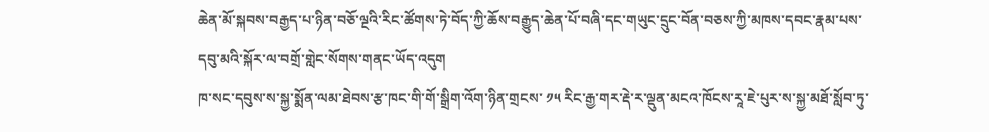ཆེན་མོ་སྐབས་བརྒྱད་པ་ཉིན་བཅོ་ལྔའི་རིང་ཚོགས་ཏེ་བོད་ཀྱི་ཆོས་བརྒྱུད་ཆེན་པོ་བཞི་དང་གཡུང་དྲུང་བོན་བཅས་ཀྱི་མཁས་དབང་རྣམ་པས་དབུ་མའི་སྐོར་ལ་བགྲོ་གླེང་སོགས་གནང་ཡོད་འདུག
ཁ་སང་དབུས་ས་སྐྱ་སྨོན་ལམ་ཐེབས་རྩ་ཁང་གི་གོ་སྒྲིག་འོག་ཉིན་གྲངས་ ༡༥ རིང་རྒྱ་གར་རྡེ་ར་ལྡུན་མངའ་ཁོངས་རཱ་ཇེ་པུར་ས་སྐྱ་མཐོ་སློབ་ཏུ་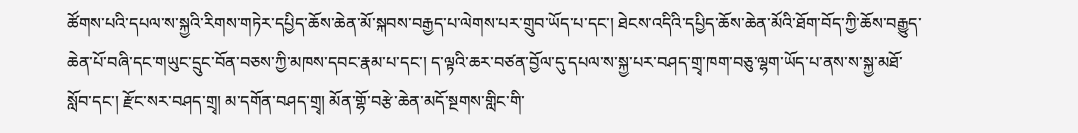ཚོགས་པའི་དཔལ་ས་སྐྱའི་རིགས་གཏེར་དཔྱིད་ཆོས་ཆེན་མོ་སྐབས་བརྒྱད་པ་ལེགས་པར་གྲུབ་ཡོད་པ་དང་། ཐེངས་འདིའི་དཔྱིད་ཆོས་ཆེན་མོའི་ཐོག་བོད་ཀྱི་ཆོས་བརྒྱུད་ཆེན་པོ་བཞི་དང་གཡུང་དྲུང་བོན་བཅས་ཀྱི་མཁས་དབང་རྣམ་པ་དང་། ད་ལྟའི་ཆར་བཙན་བྱོལ་དུ་དཔལ་ས་སྐྱ་པར་བཤད་གྲྭ་ཁག་བཅུ་ལྷག་ཡོད་པ་ནས་ས་སྐྱ་མཐོ་སློབ་དང་། རྫོང་སར་བཤད་གྲྭ། མ་དགོན་བཤད་གྲྭ། མོན་གྷོ་བརྩེ་ཆེན་མདོ་སྔགས་གླིང་གི་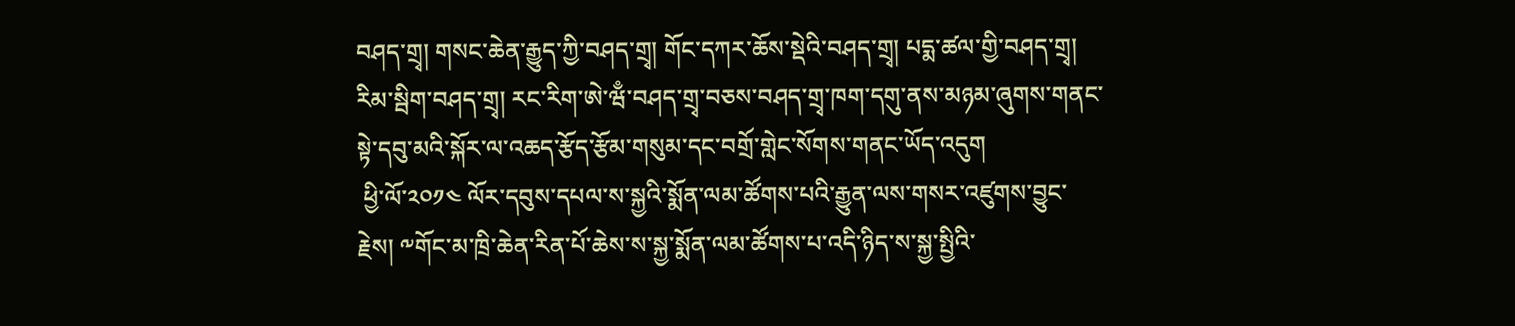བཤད་གྲྭ། གསང་ཆེན་རྒྱུད་ཀྱི་བཤད་གྲྭ། གོང་དཀར་ཆོས་སྡེའི་བཤད་གྲྭ། པདྨ་ཚལ་གྱི་བཤད་གྲྭ། རིམ་སྦིག་བཤད་གྲྭ། རང་རིག་ཨེ་ཝྃ་བཤད་གྲྭ་བཅས་བཤད་གྲྭ་ཁག་དགུ་ནས་མཉམ་ཞུགས་གནང་སྟེ་དབུ་མའི་སྐོར་ལ་འཆད་རྩོད་རྩོམ་གསུམ་དང་བགྲོ་གླེང་སོགས་གནང་ཡོད་འདུག
 ཕྱི་ལོ་༢༠༡༤ ལོར་དབུས་དཔལ་ས་སྐྱའི་སྨོན་ལམ་ཚོགས་པའི་རྒྱུན་ལས་གསར་འཛུགས་བྱུང་རྗེས། ༸གོང་མ་ཁྲི་ཆེན་རིན་པོ་ཆེས་ས་སྐྱ་སྨོན་ལམ་ཚོགས་པ་འདི་ཉིད་ས་སྐྱ་སྤྱིའི་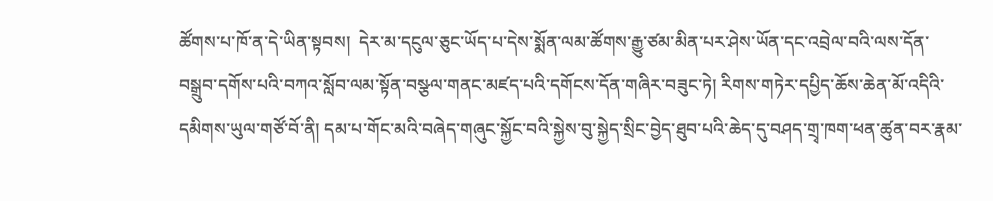ཚོགས་པ་ཁོ་ན་དེ་ཡིན་སྟབས།  དེར་མ་དངུལ་ཅུང་ཡོད་པ་དེས་སྨོན་ལམ་ཚོགས་རྒྱུ་ཙམ་མིན་པར་ཤེས་ཡོན་དང་འབྲེལ་བའི་ལས་དོན་བསྒྲུབ་དགོས་པའི་བཀའ་སློབ་ལམ་སྟོན་བསྩལ་གནང་མཛད་པའི་དགོངས་དོན་གཞིར་བཟུང་ཏེ། རིགས་གཏེར་དཔྱིད་ཆོས་ཆེན་མོ་འདིའི་དམིགས་ཡུལ་གཙོ་བོ་ནི། དམ་པ་གོང་མའི་བཞེད་གཞུང་སྐྱོང་བའི་སྐྱེས་བུ་སྐྱེད་སྲིང་བྱེད་ཐུབ་པའི་ཆེད་དུ་བཤད་གྲྭ་ཁག་ཕན་ཚུན་བར་རྣམ་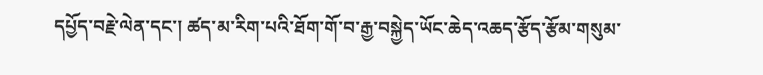དཔྱོད་བརྗེ་ལེན་དང་། ཚད་མ་རིག་པའི་ཐོག་གོ་བ་རྒྱ་བསྐྱེད་ཡོང་ཆེད་འཆད་རྩོད་རྩོམ་གསུམ་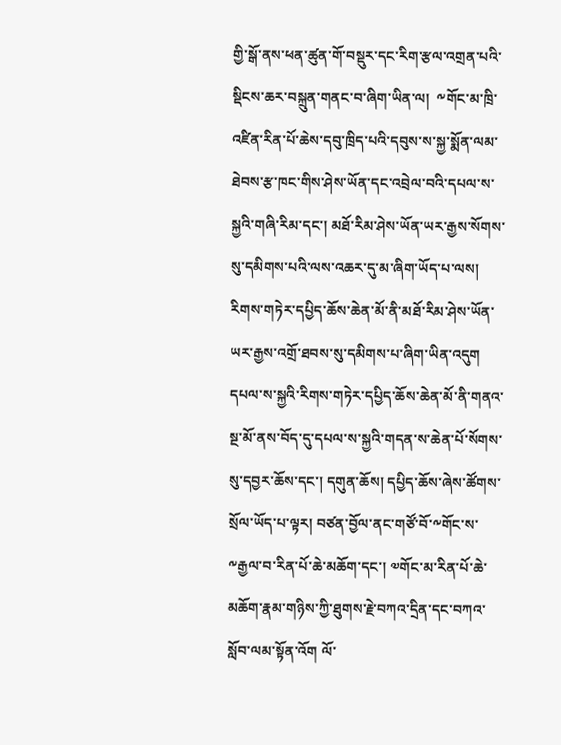གྱི་སྒོ་ནས་ཕན་ཚུན་གོ་བསྡུར་དང་རིག་རྩལ་འགྲན་པའི་སྡིངས་ཆར་བསྐྲུན་གནང་བ་ཞིག་ཡིན་ལ།  ༸གོང་མ་ཁྲི་འཛིན་རིན་པོ་ཆེས་དབུ་ཁྲིད་པའི་དབུས་ས་སྐྱ་སྨོན་ལམ་ཐེབས་རྩ་ཁང་གིས་ཤེས་ཡོན་དང་འབྲེལ་བའི་དཔལ་ས་སྐྱའི་གཞི་རིམ་དང་། མཐོ་རིམ་ཤེས་ཡོན་ཡར་རྒྱས་སོགས་སུ་དམིགས་པའི་ལས་འཆར་དུ་མ་ཞིག་ཡོད་པ་ལས། རིགས་གཏེར་དཔྱིད་ཆོས་ཆེན་མོ་ནི་མཐོ་རིམ་ཤེས་ཡོན་ཡར་རྒྱས་འགྲོ་ཐབས་སུ་དམིགས་པ་ཞིག་ཡིན་འདུག
དཔལ་ས་སྐྱའི་རིགས་གཏེར་དཔྱིད་ཆོས་ཆེན་མོ་ནི་གནའ་སྔ་མོ་ནས་བོད་དུ་དཔལ་ས་སྐྱའི་གདན་ས་ཆེན་པོ་སོགས་སུ་དབྱར་ཆོས་དང་། དགུན་ཆོས། དཔྱིད་ཆོས་ཞེས་ཚོགས་སྲོལ་ཡོད་པ་ལྟར། བཙན་བྱོལ་ནང་གཙོ་བོ་༸གོང་ས་༸རྒྱལ་བ་རིན་པོ་ཆེ་མཆོག་དང་། ༧གོང་མ་རིན་པོ་ཆེ་མཆོག་རྣམ་གཉིས་ཀྱི་ཐུགས་རྗེ་བཀའ་དྲིན་དང་བཀའ་སློབ་ལམ་སྟོན་འོག ལོ་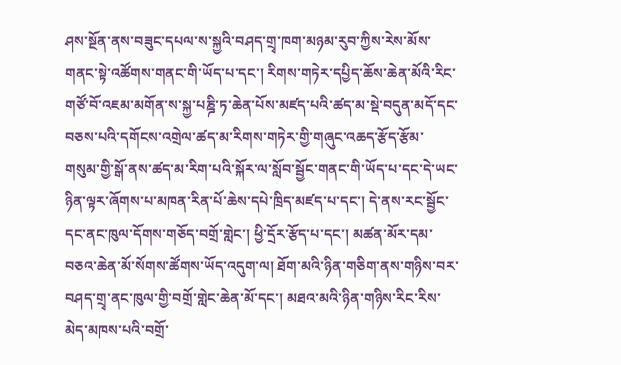ཤས་སྔོན་ནས་བཟུང་དཔལ་ས་སྐྱའི་བཤད་གྲྭ་ཁག་མཉམ་རུབ་ཀྱིས་རེས་མོས་གནང་སྟེ་འཚོགས་གནང་གི་ཡོད་པ་དང་། རིགས་གཏེར་དཔྱིད་ཆོས་ཆེན་མོའི་རིང་གཙོ་བོ་འཇམ་མགོན་ས་སྐྱ་པཎྜི་ཏ་ཆེན་པོས་མཛད་པའི་ཚད་མ་སྡེ་བདུན་མདོ་དང་བཅས་པའི་དགོངས་འགྲེལ་ཚད་མ་རིགས་གཏེར་གྱི་གཞུང་འཆད་རྩོད་རྩོམ་གསུམ་གྱི་སྒོ་ནས་ཚད་མ་རིག་པའི་སྐོར་ལ་སློབ་སྦྱོང་གནང་གི་ཡོད་པ་དང་དེ་ཡང་ཉིན་ལྟར་ཞོགས་པ་མཁན་རིན་པོ་ཆེས་དཔེ་ཁྲིད་མཛད་པ་དང་། དེ་ནས་རང་སྦྱོང་དང་ནང་ཁུལ་དོགས་གཅོད་བགྲོ་གླེང་། ཕྱི་དྲོར་རྩོད་པ་དང་། མཚན་མོར་དམ་བཅའ་ཆེན་མོ་སོགས་ཚོགས་ཡོད་འདུག་ལ། ཐོག་མའི་ཉིན་གཅིག་ནས་གཉིས་བར་བཤད་གྲྭ་ནང་ཁུལ་གྱི་བགྲོ་གླེང་ཆེན་མོ་དང་། མཐའ་མའི་ཉིན་གཉིས་རིང་རིས་མེད་མཁས་པའི་བགྲོ་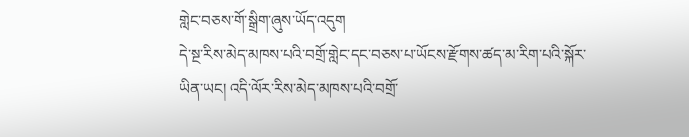གླེང་བཅས་གོ་སྒྲིག་ཞུས་ཡོད་འདུག
དེ་སྔ་རིས་མེད་མཁས་པའི་བགྲོ་གླེང་དང་བཅས་པ་ཡོངས་རྫོགས་ཚད་མ་རིག་པའི་སྐོར་ཡིན་ཡང། འདི་ལོར་རིས་མེད་མཁས་པའི་བགྲོ་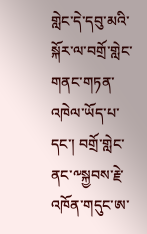གླེང་དེ་དབུ་མའི་སྐོར་ལ་བགྲོ་གླེང་གནང་གཏན་འཁེལ་ཡོད་པ་དང་། བགྲོ་གླེང་ནང་༸སྐྱབས་རྗེ་འཁོན་གདུང་ཨ་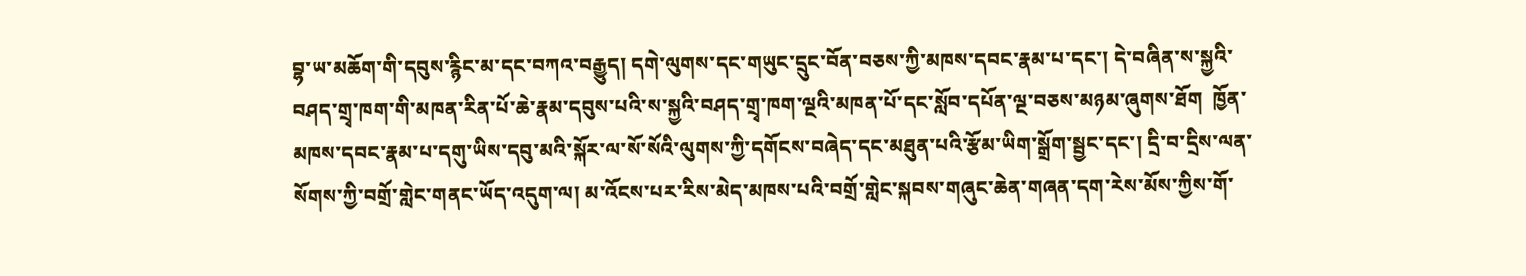བྷ་ཡ་མཆོག་གི་དབུས་རྙིང་མ་དང་བཀའ་བརྒྱུད། དགེ་ལུགས་དང་གཡུང་དྲུང་བོན་བཅས་ཀྱི་མཁས་དབང་རྣམ་པ་དང་། དེ་བཞིན་ས་སྐྱའི་བཤད་གྲྭ་ཁག་གི་མཁན་རིན་པོ་ཆེ་རྣམ་དབུས་པའི་ས་སྐྱའི་བཤད་གྲྭ་ཁག་ལྔའི་མཁན་པོ་དང་སློབ་དཔོན་ལྔ་བཅས་མཉམ་ཞུགས་ཐོག  ཁྱོན་མཁས་དབང་རྣམ་པ་དགུ་ཡིས་དབུ་མའི་སྐོར་ལ་སོ་སོའི་ལུགས་ཀྱི་དགོངས་བཞེད་དང་མཐུན་པའི་རྩོམ་ཡིག་སྒྲོག་སྦྱང་དང་། དྲི་བ་དྲིས་ལན་སོགས་ཀྱི་བགྲོ་གླེང་གནང་ཡོད་འདུག་ལ། མ་འོངས་པར་རིས་མེད་མཁས་པའི་བགྲོ་གླེང་སྐབས་གཞུང་ཆེན་གཞན་དག་རེས་མོས་ཀྱིས་གོ་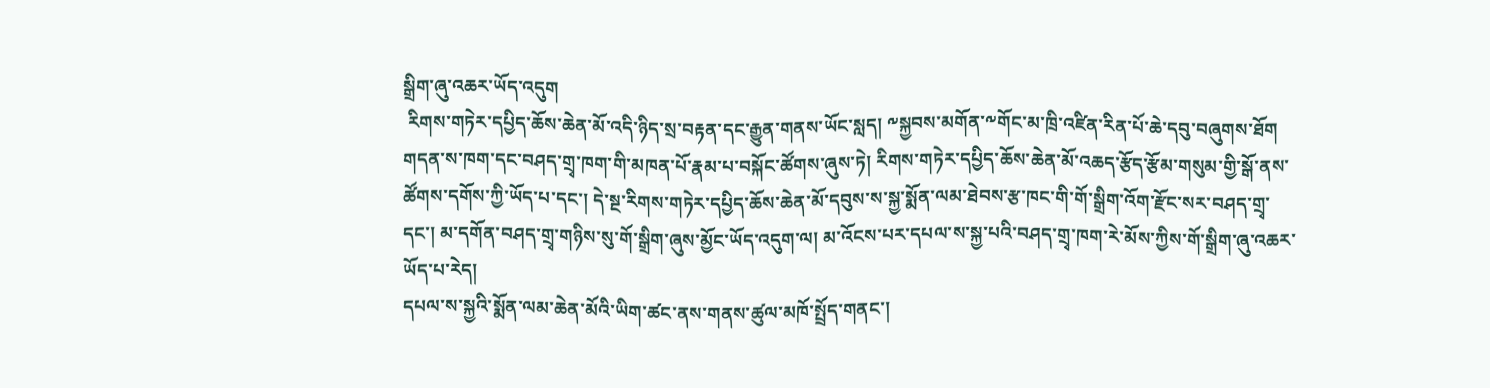སྒྲིག་ཞུ་འཆར་ཡོད་འདུག
 རིགས་གཏེར་དཔྱིད་ཆོས་ཆེན་མོ་འདི་ཉིད་སྲ་བརྟན་དང་རྒྱུན་གནས་ཡོང་སླད། ༸སྐྱབས་མགོན་༸གོང་མ་ཁྲི་འཛིན་རིན་པོ་ཆེ་དབུ་བཞུགས་ཐོག གདན་ས་ཁག་དང་བཤད་གྲྭ་ཁག་གི་མཁན་པོ་རྣམ་པ་བསྐོང་ཚོགས་ཞུས་ཏེ། རིགས་གཏེར་དཔྱིད་ཆོས་ཆེན་མོ་འཆད་རྩོད་རྩོམ་གསུམ་གྱི་སྒོ་ནས་ཚོགས་དགོས་ཀྱི་ཡོད་པ་དང་། དེ་སྔ་རིགས་གཏེར་དཔྱིད་ཆོས་ཆེན་མོ་དབུས་ས་སྐྱ་སྨོན་ལམ་ཐེབས་རྩ་ཁང་གི་གོ་སྒྲིག་འོག་རྫོང་སར་བཤད་གྲྭ་དང་། མ་དགོན་བཤད་གྲྭ་གཉིས་སུ་གོ་སྒྲིག་ཞུས་མྱོང་ཡོད་འདུག་ལ། མ་འོངས་པར་དཔལ་ས་སྐྱ་པའི་བཤད་གྲྭ་ཁག་རེ་མོས་ཀྱིས་གོ་སྒྲིག་ཞུ་འཆར་ཡོད་པ་རེད།
དཔལ་ས་སྐྱའི་སྨོན་ལམ་ཆེན་མོའི་ཡིག་ཚང་ནས་གནས་ཚུལ་མཁོ་སྤྲོད་གནང་།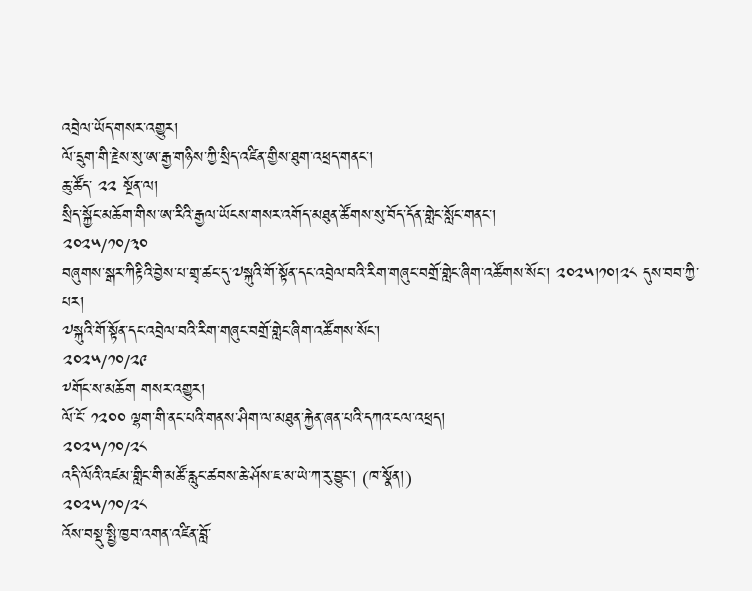འབྲེལ་ཡོད་གསར་འགྱུར།
ལོ་དྲུག་གི་རྗེས་སུ་ཨ་རྒྱ་གཉིས་ཀྱི་སྲིད་འཛིན་གྱིས་ཐུག་འཕྲད་གནང་།
ཆུ་ཚོད་ ༢༢ སྔོན་ལ།
སྲིད་སྐྱོང་མཆོག་གིས་ཨ་རིའི་རྒྱལ་ཡོངས་གསར་འགོད་མཐུན་ཚོགས་སུ་བོད་དོན་གླེང་སློང་གནང་།
༢༠༢༥/༡༠/༣༠
བཞུགས་སྒར་ཀིརྟིའི་བྱེས་པ་གྲྭ་ཚང་དུ་༧སྐུའི་གོ་སྟོན་དང་འབྲེལ་བའི་རིག་གཞུང་བགྲོ་གླེང་ཞིག་འཚོགས་སོང་། ༢༠༢༥།༡༠།༢༨ དུས་བབ་ཀྱི་པར།
༧སྐུའི་གོ་སྟོན་དང་འབྲེལ་བའི་རིག་གཞུང་བགྲོ་གླེང་ཞིག་འཚོགས་སོང་།
༢༠༢༥/༡༠/༢༩
༸གོང་ས་མཆོག གསར་འགྱུར།
ལོ་ངོ་ ༡༢༠༠ ལྷག་གི་ནང་པའི་གནས་ཤིག་ལ་མཐུན་རྐྱེན་ཞན་པའི་དཀའ་ངལ་འཕྲད།
༢༠༢༥/༡༠/༢༨
འདི་ལོའི་འཛམ་གླིང་གི་མཚོ་རླུང་ཚབས་ཆེ་ཤོས་ཇ་མ་ཡེ་ཀ་རུ་བྱུང་། (ཁ་སྣོན།)
༢༠༢༥/༡༠/༢༨
འོས་བསྡུ་སྤྱི་ཁྱབ་འགན་འཛིན་བློ་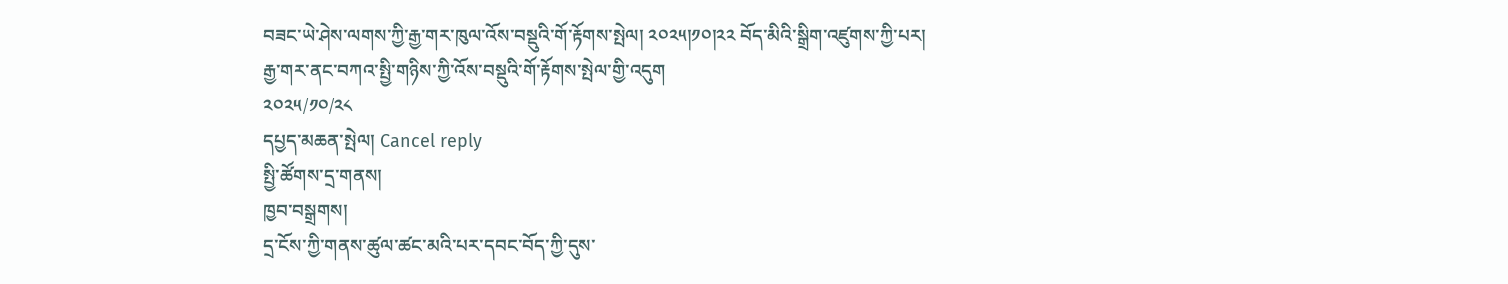བཟང་ཡེ་ཤེས་ལགས་ཀྱི་རྒྱ་གར་ཁུལ་འོས་བསྡུའི་གོ་རྟོགས་སྤེལ། ༢༠༢༥།༡༠།༢༢ བོད་མིའི་སྒྲིག་འཛུགས་ཀྱི་པར།
རྒྱ་གར་ནང་བཀའ་སྤྱི་གཉིས་ཀྱི་འོས་བསྡུའི་གོ་རྟོགས་སྤེལ་གྱི་འདུག
༢༠༢༥/༡༠/༢༨
དཔྱད་མཆན་སྤེལ། Cancel reply
སྤྱི་ཚོགས་དྲ་གནས།
ཁྱབ་བསྒྲགས།
དྲ་ངོས་ཀྱི་གནས་ཚུལ་ཚང་མའི་པར་དབང་བོད་ཀྱི་དུས་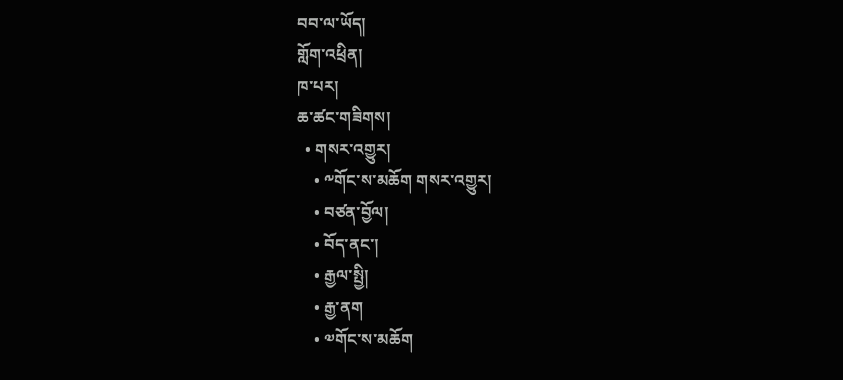བབ་ལ་ཡོད།
གློག་འཕྲིན།
ཁ་པར།
ཆ་ཚང་གཟིགས།
  • གསར་འགྱུར།
    • ༸གོང་ས་མཆོག གསར་འགྱུར།
    • བཙན་བྱོལ།
    • བོད་ནང་།
    • རྒྱལ་སྤྱི།
    • རྒྱ་ནག
    • ༧གོང་ས་མཆོག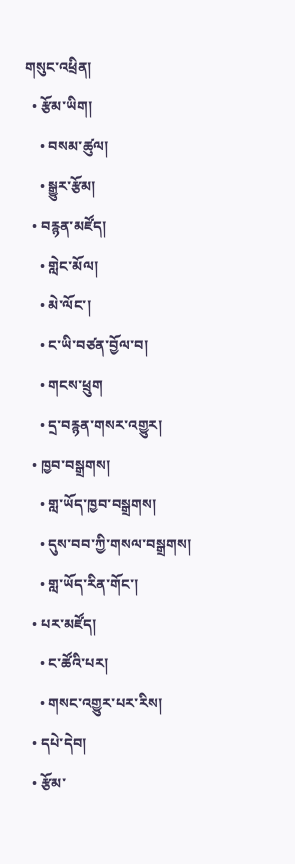གསུང་འཕྲིན།
  • རྩོམ་ཡིག།
    • བསམ་ཚུལ།
    • སྒྱུར་རྩོམ།
  • བརྙན་མཛོད།
    • གླེང་མོལ།
    • མེ་ལོང་།
    • ང་ཡི་བཙན་བྱོལ་བ།
    • གངས་ཕྲུག
    • དྲ་བརྙན་གསར་འགྱུར།
  • ཁྱབ་བསྒྲགས།
    • གླ་ཡོད་ཁྱབ་བསྒྲགས།
    • དུས་བབ་ཀྱི་གསལ་བསྒྲགས།
    • གླ་ཡོད་རིན་གོང་།
  • པར་མཛོད།
    • ང་ཚོའི་པར།
    • གསང་འགྱུར་པར་རིས།
  • དཔེ་དེབ།
  • རྩོམ་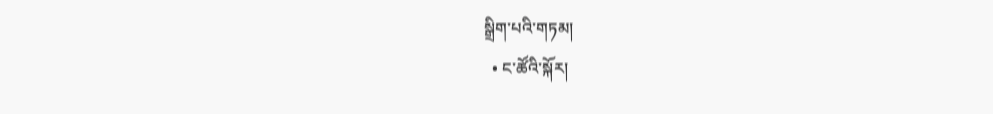སྒྲིག་པའི་གཏམ།
  • ང་ཚོའི་སྐོར།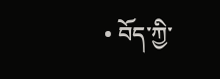• བོད་ཀྱི་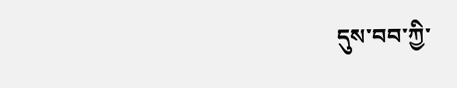དུས་བབ་ཀྱི་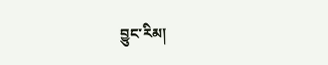བྱུང་རིམ།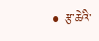• རྩ་ཆེའི་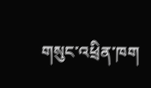གསུང་འཕྲིན་ཁག